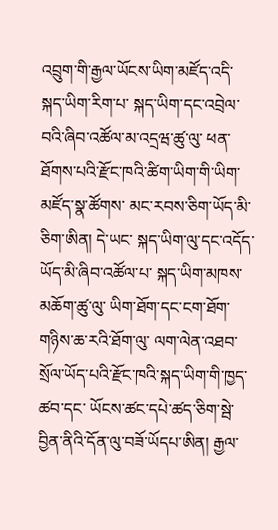འབྲུག་གི་རྒྱལ་ཡོངས་ཡིག་མཛོད་འདི་ སྐད་ཡིག་རིག་པ་ སྐད་ཡིག་དང་འབྲེལ་བའི་ཞིབ་འཚོལ་མ་འདྲཝ་ཚུ་ལུ་ ཕན་ཐོགས་པའི་རྫོང་ཁའི་ཚིག་ཡིག་གི་ཡིག་མཛོད་སྣ་ཚོགས་ མང་རབས་ཅིག་ཡོད་མི་ཅིག་ཨིན། དེ་ཡང་ སྐད་ཡིག་ལུ་དང་འདོད་ཡོད་མི་ཞིབ་འཚོལ་པ་ སྐད་ཡིག་མཁས་མཆོག་ཚུ་ལུ་ ཡིག་ཐོག་དང་ངག་ཐོག་གཉིས་ཆ་རའི་ཐོག་ལུ་ ལག་ལེན་འཐབ་སྲོལ་ཡོད་པའི་རྫོང་ཁའི་སྐད་ཡིག་གི་ཁྱད་ཚབ་དང་ ཡོངས་ཚང་དཔེ་ཚད་ཅིག་སྦེ་བྱིན་ནིའི་དོན་ལུ་བཟོ་ཡོདཔ་ཨིན། རྒྱལ་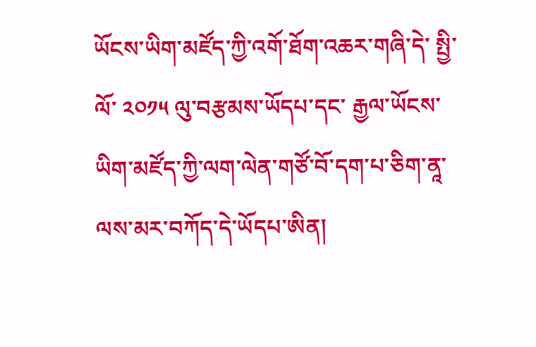ཡོངས་ཡིག་མཛོད་ཀྱི་འགོ་ཐོག་འཆར་གཞི་དེ་ སྤྱི་ལོ་ ༢༠༡༥ ལུ་བརྩམས་ཡོདཔ་དང་ རྒྱལ་ཡོངས་ཡིག་མཛོད་ཀྱི་ལག་ལེན་གཙོ་བོ་དག་པ་ཅིག་ནཱ་ལས་མར་བཀོད་དེ་ཡོདཔ་ཨིན།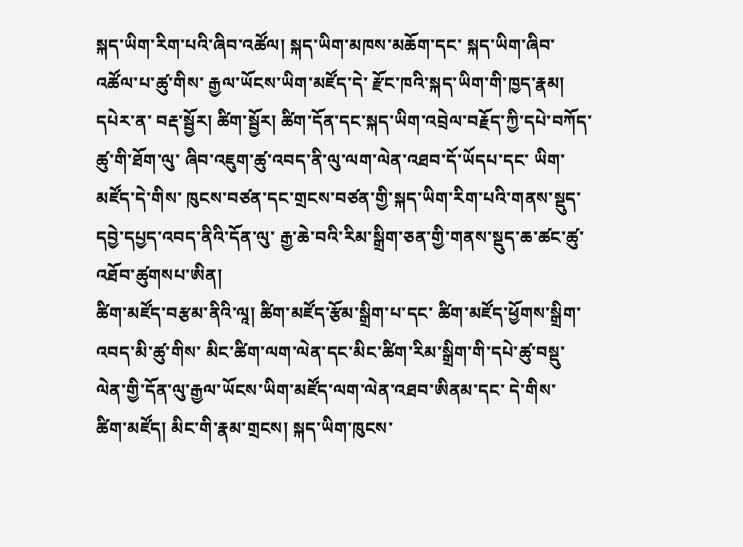སྐད་ཡིག་རིག་པའི་ཞིབ་འཚོལ། སྐད་ཡིག་མཁས་མཆོག་དང་ སྐད་ཡིག་ཞིབ་འཚོལ་པ་ཚུ་གིས་ རྒྱལ་ཡོངས་ཡིག་མཛོད་དེ་ རྫོང་ཁའི་སྐད་ཡིག་གི་ཁྱད་རྣམ། དཔེར་ན་ བརྡ་སྦྱོར། ཚིག་སྦྱོར། ཚིག་དོན་དང་སྐད་ཡིག་འབྲེལ་བརྗོད་ཀྱི་དཔེ་བཀོད་ཚུ་གི་ཐོག་ལུ་ ཞིབ་འཇུག་ཚུ་འབད་ནི་ལུ་ལག་ལེན་འཐབ་དོ་ཡོདཔ་དང་ ཡིག་མཛོད་དེ་གིས་ ཁུངས་བཙན་དང་གྲངས་བཙན་གྱི་སྐད་ཡིག་རིག་པའི་གནས་སྡུད་དབྱེ་དཔྱད་འབད་ནིའི་དོན་ལུ་ རྒྱ་ཆེ་བའི་རིམ་སྒྲིག་ཅན་གྱི་གནས་སྡུད་ཆ་ཚང་ཚུ་འཐོབ་ཚུགསཔ་ཨིན།
ཚིག་མཛོད་བརྩམ་ནིའི་ལཱ། ཚིག་མཛོད་རྩོམ་སྒྲིག་པ་དང་ ཚིག་མཛོད་ཕྱོགས་སྒྲིག་འབད་མི་ཚུ་གིས་ མིང་ཚིག་ལག་ལེན་དང་མིང་ཚིག་རིམ་སྒྲིག་གི་དཔེ་ཚུ་བསྡུ་ལེན་གྱི་དོན་ལུ་རྒྱལ་ཡོངས་ཡིག་མཛོད་ལག་ལེན་འཐབ་ཨིནམ་དང་ དེ་གིས་ ཚིག་མཛོད། མིང་གི་རྣམ་གྲངས། སྐད་ཡིག་ཁུངས་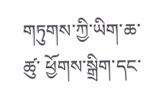གཏུགས་ཀྱི་ཡིག་ཆ་ཚུ་ ཕྱོགས་སྒྲིག་དང་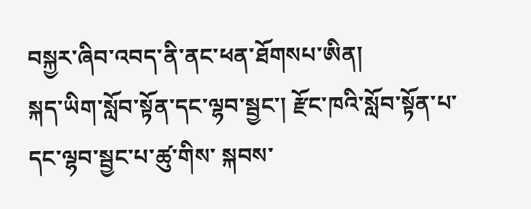བསྐྱར་ཞིབ་འབད་ནི་ནང་ཕན་ཐོགསཔ་ཨིན།
སྐད་ཡིག་སློབ་སྟོན་དང་ལྷབ་སྦྱང་། རྫོང་ཁའི་སློབ་སྟོན་པ་དང་ལྷབ་སྦྱང་པ་ཚུ་གིས་ སྐབས་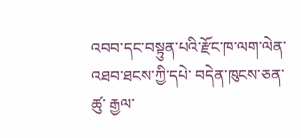འབབ་དང་བསྟུན་པའི་རྫོང་ཁ་ལག་ལེན་འཐབ་ཐངས་ཀྱི་དཔེ་ བདེན་ཁུངས་ཅན་ཚུ་ རྒྱལ་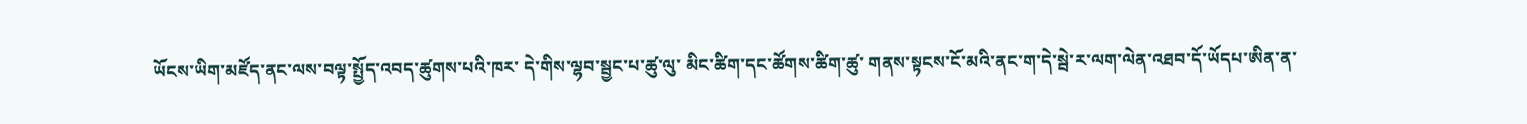ཡོངས་ཡིག་མཛོད་ནང་ལས་བལྟ་སྤྱོད་འབད་ཚུགས་པའི་ཁར་ དེ་གིས་ལྷབ་སྦྱང་པ་ཚུ་ལུ་ མིང་ཚིག་དང་ཚོགས་ཚིག་ཚུ་ གནས་སྟངས་ངོ་མའི་ནང་ག་དེ་སྦེ་ར་ལག་ལེན་འཐབ་དོ་ཡོདཔ་ཨིན་ན་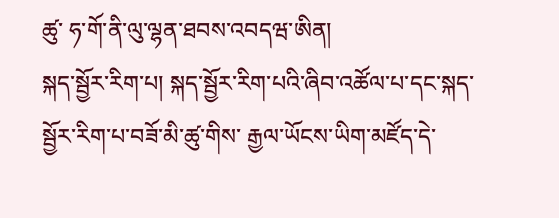ཚུ་ ཧ་གོ་ནི་ལུ་ལྷན་ཐབས་འབདཝ་ཨིན།
སྐད་སྦྱོར་རིག་པ། སྐད་སྦྱོར་རིག་པའི་ཞིབ་འཚོལ་པ་དང་སྐད་སྦྱོར་རིག་པ་བཟོ་མི་ཚུ་གིས་ རྒྱལ་ཡོངས་ཡིག་མཛོད་དེ་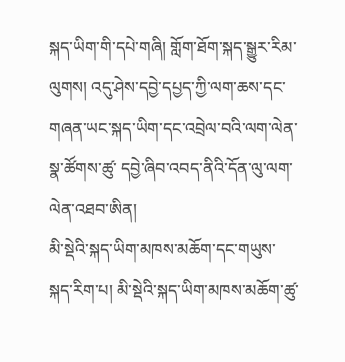སྐད་ཡིག་གི་དཔེ་གཞི། གློག་ཐོག་སྐད་སྒྱུར་རིམ་ལུགས། འདུ་ཤེས་དབྱེ་དཔྱད་ཀྱི་ལག་ཆས་དང་ གཞན་ཡང་སྐད་ཡིག་དང་འབྲེལ་བའི་ལག་ལེན་སྣ་ཚོགས་ཚུ་ དབྱེ་ཞིབ་འབད་ནིའི་དོན་ལུ་ལག་ལེན་འཐབ་ཨིན།
མི་སྡེའི་སྐད་ཡིག་མཁས་མཆོག་དང་གཡུས་སྐད་རིག་པ། མི་སྡེའི་སྐད་ཡིག་མཁས་མཆོག་ཚུ་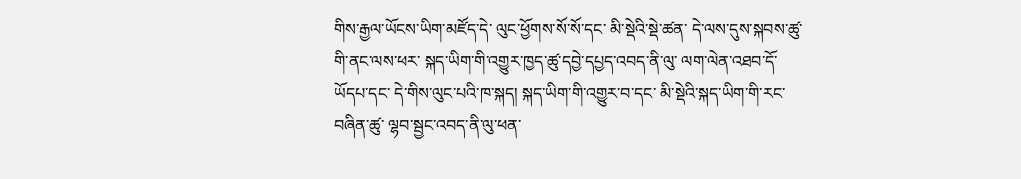གིས་རྒྱལ་ཡོངས་ཡིག་མཛོད་དེ་ ལུང་ཕྱོགས་སོ་སོ་དང་ མི་སྡེའི་སྡེ་ཚན་ དེ་ལས་དུས་སྐབས་ཚུ་གི་ནང་ལས་ཕར་ སྐད་ཡིག་གི་འགྱུར་ཁྱད་ཚུ་དབྱེ་དཔྱད་འབད་ནི་ལུ་ ལག་ལེན་འཐབ་དོ་ཡོདཔ་དང་ དེ་གིས་ལུང་པའི་ཁ་སྐད། སྐད་ཡིག་གི་འགྱུར་བ་དང་ མི་སྡེའི་སྐད་ཡིག་གི་རང་བཞིན་ཚུ་ ལྷབ་སྦྱང་འབད་ནི་ལུ་ཕན་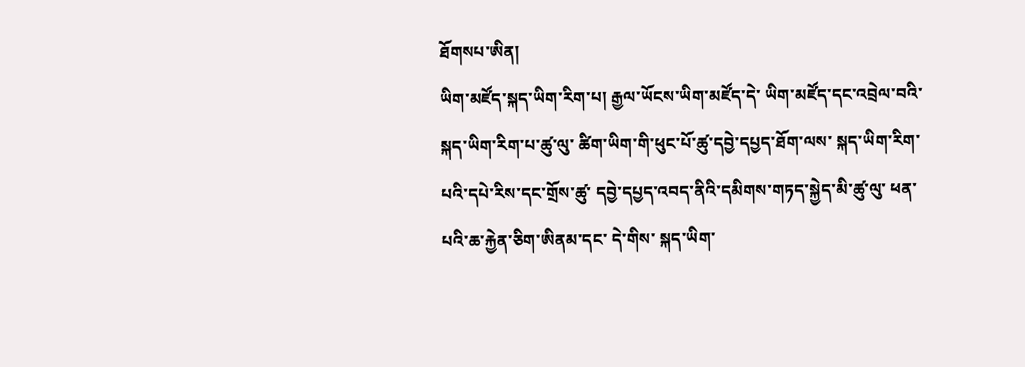ཐོགསཔ་ཨིན།
ཡིག་མཛོད་སྐད་ཡིག་རིག་པ། རྒྱལ་ཡོངས་ཡིག་མཛོད་དེ་ ཡིག་མཛོད་དང་འབྲེལ་བའི་སྐད་ཡིག་རིག་པ་ཚུ་ལུ་ ཚིག་ཡིག་གི་ཕུང་པོ་ཚུ་དབྱེ་དཔྱད་ཐོག་ལས་ སྐད་ཡིག་རིག་པའི་དཔེ་རིས་དང་གྲོས་ཚུ་ དབྱེ་དཔྱད་འབད་ནིའི་དམིགས་གཏད་སྐྱེད་མི་ཚུ་ལུ་ ཕན་པའི་ཆ་རྐྱེན་ཅིག་ཨིནམ་དང་ དེ་གིས་ སྐད་ཡིག་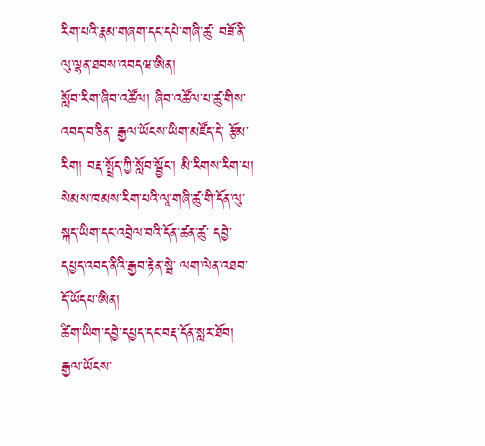རིག་པའི་རྣམ་གཞག་དང་དཔེ་གཞི་ཚུ་ བཟོ་ནི་ལུ་ལྷན་ཐབས་འབདཝ་ཨིན།
སློབ་རིག་ཞིབ་འཚོལ། ཞིབ་འཚོལ་པ་ཚུ་གིས་འབད་བ་ཅིན་ རྒྱལ་ཡོངས་ཡིག་མཛོད་དེ་ རྩོམ་རིག། བརྡ་སྤྲོད་ཀྱི་སློབ་སྦྱོང་། མི་རིགས་རིག་པ། སེམས་ཁམས་རིག་པའི་ལཱ་གཞི་ཚུ་གི་དོན་ལུ་ སྐད་ཡིག་དང་འབྲེལ་བའི་དོན་ཚན་ཚུ་ དབྱེ་དཔྱད་འབད་ནིའི་རྒྱབ་རྟེན་སྦེ་ ལག་ལེན་འཐབ་དོ་ཡོདཔ་ཨིན།
ཚིག་ཡིག་དབྱེ་དཔྱད་དང་བརྡ་དོན་སླར་ཐོབ། རྒྱལ་ཡོངས་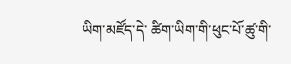ཡིག་མཛོད་དེ་ ཚིག་ཡིག་གི་ཕུང་པོ་ཚུ་གི་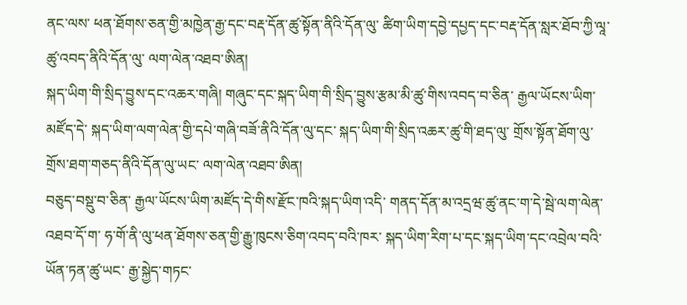ནང་ལས་ ཕན་ཐོགས་ཅན་གྱི་མཁྱེན་རྒྱ་དང་བརྡ་དོན་ཚུ་སྟོན་ནིའི་དོན་ལུ་ ཚིག་ཡིག་དབྱེ་དཔྱད་དང་བརྡ་དོན་སླར་ཐོབ་ཀྱི་ལཱ་ཚུ་འབད་ནིའི་དོན་ལུ་ ལག་ལེན་འཐབ་ཨིན།
སྐད་ཡིག་གི་སྲིད་བྱུས་དང་འཆར་གཞི། གཞུང་དང་སྐད་ཡིག་གི་སྲིད་བྱུས་རྩམ་མི་ཚུ་གིས་འབད་བ་ཅིན་ རྒྱལ་ཡོངས་ཡིག་མཛོད་དེ་ སྐད་ཡིག་ལག་ལེན་གྱི་དཔེ་གཞི་བཟོ་ནིའི་དོན་ལུ་དང་ སྐད་ཡིག་གི་སྲིད་འཆར་ཚུ་གི་ཐད་ལུ་ གྲོས་སྟོན་ཐོག་ལུ་གྲོས་ཐག་གཅད་ནིའི་དོན་ལུ་ཡང་ ལག་ལེན་འཐབ་ཨིན།
བཅུད་བསྡུ་བ་ཅིན་ རྒྱལ་ཡོངས་ཡིག་མཛོད་དེ་གིས་རྫོང་ཁའི་སྐད་ཡིག་འདི་ གནད་དོན་མ་འདྲཝ་ཚུ་ནང་ག་དེ་སྦེ་ལག་ལེན་འཐབ་དོ་ག་ ཧ་གོ་ནི་ལུ་ཕན་ཐོགས་ཅན་གྱི་རྒྱུ་ཁུངས་ཅིག་འབད་བའི་ཁར་ སྐད་ཡིག་རིག་པ་དང་སྐད་ཡིག་དང་འབྲེལ་བའི་ཡོན་ཏན་ཚུ་ཡང་ རྒྱ་སྐྱེད་གཏང་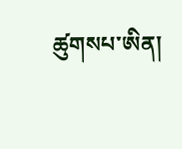ཚུགསཔ་ཨིན།